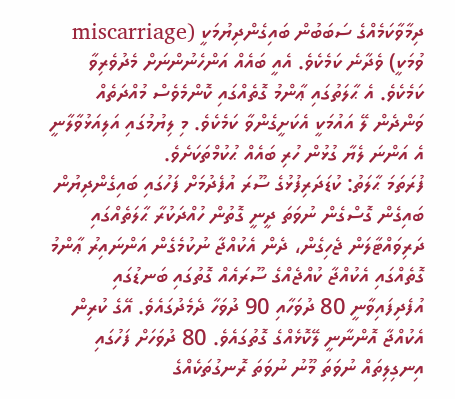ދިމާވާކަމެއްގެ ސަބަބުން ބައިގެންދިޔުމަކީ (miscarriage ވުމަކީ) ވެދާނެ ކަމެކެވެ. އެއީ ބައެއް އަންހެނުންނަށް މެދުވެރިވާ ކަމެކެވެ. އެ ޙާލަތުގައި ޢާންމު ގޮތެއްގައި ކޮންމެވެސް މުއްދަތެއް ވަންދެން ލޭ އައުމަކީ އެކަށީގެންވާ ކަމެކެވެ. މި ލިޔުމުގައި އަލިއަޅުވާލާނީ އެ އަންނަ ލެޔާ ގުޅުން ހުރި ބައެއް ޙުކުމްތަކަށެވެ.
ފުރަތަމަ ޙާލަތު: ކުޑަދަރިފުޅުގެ ސޫރަ އުފެދުމަށް ފަހުގައި ބައިގެންދިޔުން
ބައިގެން ގޮސްގެން ނުވަތަ ދީނީ ގޮތުން ހުއްދަކުރާ ޙާލަތެއްގައި ދަރިވައްޓާލަން ޖެހިގެން، ދެން އެކުއްޖާ ނުކުމެގެން އަންނައިރު ޢާންމު ގޮތެއްގައި އެކުއްޖާ ކުއްޖެއްގެ ސޫރައެއް ގޮތުގައި ބަނޑުގައި އުފެދިފައިވާނީ 80 ދުވަހާއި 90 ދުވަހާ ދެމެދުގައެވެ. އޭގެ ކުރިން އެކުއްޖާ އޮންނާނީ ލޭކޮޅެއްގެ ގޮތުގައެވެ. 80 ދުވަހަށް ފަހުގައި އިނގިލިތައް ނުވަތަ މޫނު ނުވަތަ ރޮނގުތަކެއްގެ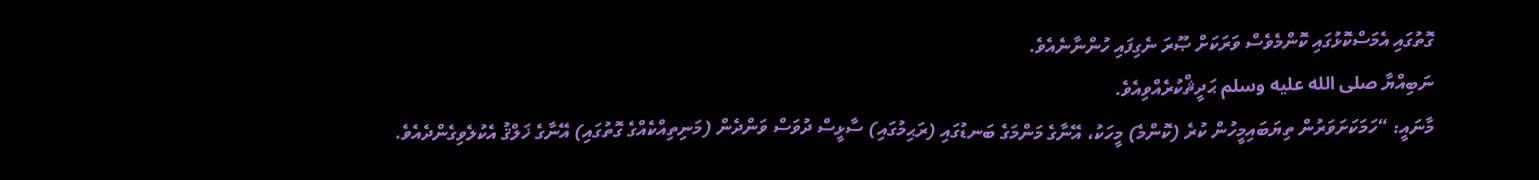ގޮތުގައި އެމަސްކޮޅުގައި ކޮންމެވެސް ވަރަކަށް ޞޫރަ ނެގިފައި ހުންނާނެއެވެ.
ނަބިއްޔާ صلى الله عليه وسلم ޙަދީޘްކުރެއްވިއެވެ.
މާނައީ: “ހަމަކަށަވަރުން ތިޔަބައިމީހުން ކުރެ (ކޮންމެ) މީހަކު، އޭނާގެ މަންމަގެ ބަނޑުގައި (ރަޙިމުގައި) ސާޅީސް ދުވަސް ވަންދެން (މަނިތިއްކެއްގެ ގޮތުގައި) އޭނާގެ ޚަލްޤު އެކުލެވިގެންދެއެވެ.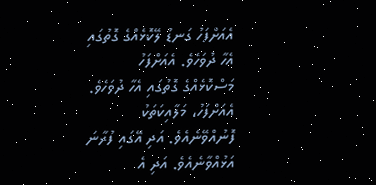އެއަށްފަހު ގަނޑު ލޭކޮޅެއްގެ ގޮތުގައި އެހާ ދުވަހެވެ. އެއަށްފަހު މަސްކޮޅެއްގެ ގޮތުގައި އެހާ ދުވަހެވެ. އެއަށްފަހު، މަލާއިކަތަކު ފޮނުއްވޭނެއެވެ. އަދި އޭގައި ފުރާނަ އަޅުއްވާނެއެވެ. އަދި އެ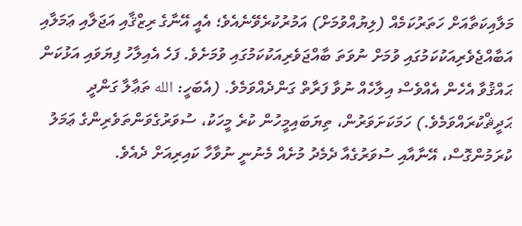މަލާއިކަތާއަށް ހަތަރުކަމެއް (ލިޔުއްވުމަށް) އަމުރުކުރެވޭނެއެވެ؛ އެއީ އޭނާގެ ރިޒްޤާއި އަޖަލާއި ޢަމަލާއި އަބާއްޖެވެރިއަކުކަމުގައި ވުމަށް ނުވަތަ ބާއްޖަވެރިއަކުކަމުގައި ވުމަށެވެ. ފަހެ އެއިލާހު ފިޔަވައި އަޅުކަން ޙައްޤުވާ އެހެން އެއްވެސް އިލާހެއް ނުވާ ފަރާތް ގަންދެއްވަމެވެ. (އެބަހީ: الله ތަޢާލާ ގަންދީ ޙަދީޘްކުރައްވަމެވެ.) ހަމަކަށަވަރުން، ތިޔަބައިމީހުން ކުރެ މީހަކު، ސުވަރުގެވަންތަވެރިންގެ ޢަމަލު ކުރަމުންގޮސް، އޭނާއާއި ސުވަރުގެއާ ދެމެދު މުށެއް މެނުނީ ނުވާހާ ކައިރިއަށް ދެއެވެ.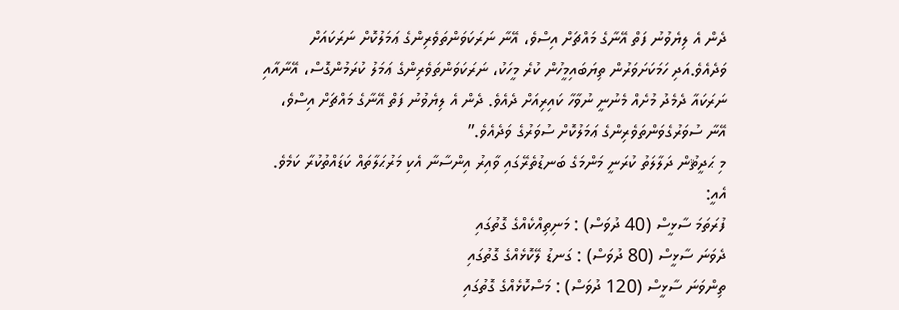ދެން އެ ލިޔެވުނު ފަތް އޭނާގެ މައްޗަށް އިސްވެ، އޭނާ ނަރަކަވަންތަވެރިންގެ ޢަމަލުކޮށް ނަރަކައަށް ވަދެއެވެ.އަދި ހަމަކަށަވަރުން ތިޔަބައިމީހުން ކުރެ މީހަކު، ނަރަކަވަންތަވެރިންގެ ޢަމަލު ކުރަމުންގޮސް، އޭނާއާއި ނަރަކައާ ދެމެދު މުށެއް މެނުނީ ނުވާހާ ކައިރިއަށް ދެއެވެ. ދެން އެ ލިޔެވުނު ފަތް އޭނާގެ މައްޗަށް އިސްވެ، އޭނާ ސުވަރުގެވަންތަވެރިންގެ ޢަމަލުކޮށް ސުވަރުގެ ވަދެއެވެ.”
މި ޙަދީޘުން ދަލާލަތު ކުރަނީ މަންމަގެ ބަނޑުތެރޭގައި ވާއިރު އިންސާނާ އެކި މަރުޙަލާތައް ކަޑައްތުކުރާ ކަމެވެ.
އެއީ:
ފުރަތަމަ ސާޅީސް (40 ދުވަސް) : މަނިތިއްކެއްގެ ގޮތުގައި
ދެވަނަ ސާޅީސް (80 ދުވަސް) : ގަނޑު ލޭކޮޅެއްގެ ގޮތުގައި
ތިންވަނަ ސާޅީސް (120 ދުވަސް) : މަސްކޮޅެއްގެ ގޮތުގައި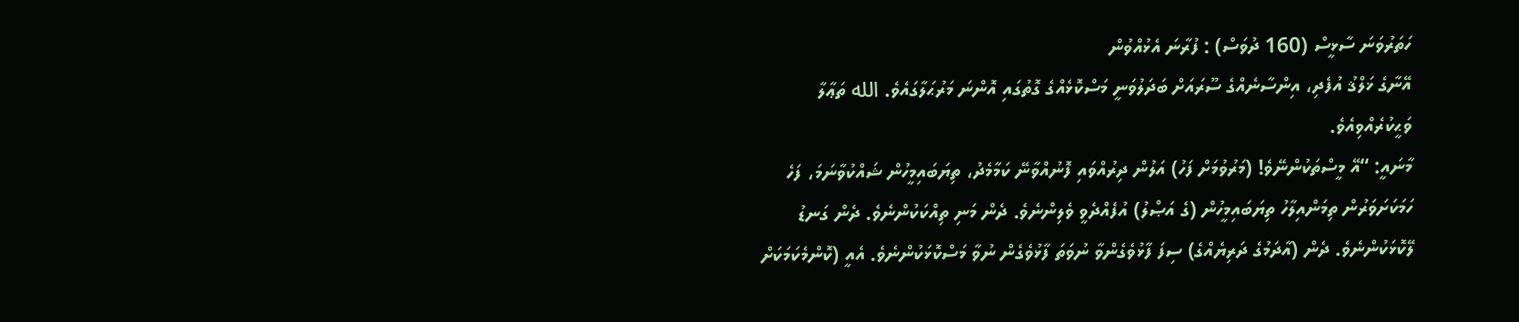ހަތަރުވަނަ ސާޅީސް (160 ދުވަސް) : ފުރާނަ އެޅުއްވުން
އޭނާގެ ޚަލްޤު އުފެދި، އިންސާނެއްގެ ސޫރައަށް ބަދަލުވަނީ މަސްކޮޅެއްގެ ގޮތުގައި އޮންނަ މަރުޙަލާގައެވެ. الله ތަޢާލާ ވަޙީކުރެއްވިއެވެ.
މާނައީ: “އޭ މީސްތަކުންނޭވެ! (މަރުވުމަށް ފަހު) އަލުން ދިރުއްވައި ފޮނުއްވާނޭ ކަމާމެދު، ތިޔަބައިމީހުން ޝައްކުވާނަމަ، ފަހެ ހަމަކަށަވަރުން ތިމަންއިލާހު ތިޔަބައިމީހުން (ގެ އަޞްލު) އުފެއްދެވީ ވެލިންނެވެ. ދެން މަނި ތިއްކަކުންނެވެ. ދެން ގަނޑު ލޭކޮޅަކުންނެވެ. ދެން (އާދަމުގެ ދަރިޔެއްގެ) ސިފަ ފާޅުވެގެންވާ ނުވަތަ ފާޅުވެގެން ނުވާ މަސްކޮޅަކުންނެވެ. އެއީ (ކޮންމެކަމަކަށް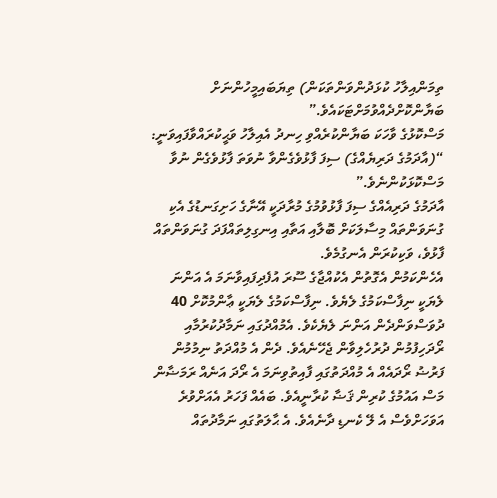ތިމަންއިލާހު ކުޅަދުންވަންތަކަން) ތިޔަބައިމީހުންނަށް ބަޔާންކޮށްދެއްވުމަށްޓަކައެވެ.”
މަސްކޮޅުގެ ވާހަކަ ބަޔާންކުރެއްވި ހިނދު އެއިލާހު ވަޙީކުރައްވާފައިވަނީ: “(އާދަމުގެ ދަރިޔެއްގެ) ސިފަ ފާޅުވެގެންވާ ނުވަތަ ފާޅުވެގެން ނުވާ މަސްކޮޅަކުންނެވެ.”
އާދަމުގެ ދަރިއެއްގެ ސިފަ ފާޅުވުމުގެ މުރާދަކީ އޭނާގެ ހަށިގަނޑުގެ އެކި ގުނަވަންތައް މިސާލަކަށް ބޮލާއި އަތާއި އިނގިލިތައްފަދަ ގުނަވަންތައް ފާޅުވެ، ވަކިކުރަން އެނގުމެވެ.
އެހެންކަމުން އެގޮތުން އެކުއްޖާގެ ސޫރަ އުފެދިފައިވާނަމަ އެ އަންނަ ލެޔަކީ ނިފާސްކަމުގެ ލެޔެވެ. ނިފާސްކަމުގެ ލެޔަކީ ޢާންމުކޮށް 40 ދުވަސްވަންދެން އަންނަ ލެޔެކެވެ. އެމުއްދުގައި ނަމާދުކުރުމާއި ރޯދަހިފުމުން ދުރުހެލިވާން ޖެހޭނެއެވެ. ދެން އެ މުއްދަތު ނިމުމުން ފަރުޟު ރޯދައެއް އެ މުއްދަތުގައި ފާއިތުވިނަމަ އެ ރޯދަ އަނެއް ރަމަޟާން މަސް އައުމުގެ ކުރިން ޤަޟާ ކުރާނީއެވެ. ބައެއް ފަހަރު އެއަށްވުރެ އަވަހަށްވެސް އެ ލޭ ކެނޑި ދާނެއެވެ. އެ ޙާލަތުގައި ނަމާދުތައް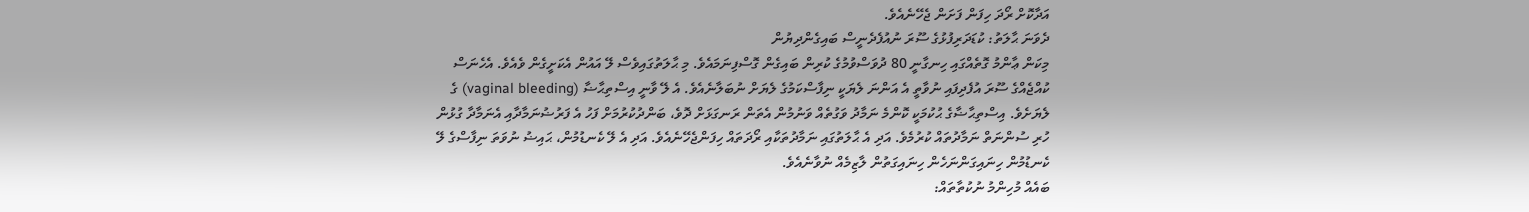އަދާކޮށް ރޯދަ ހިފަން ފަށަން ޖެހޭނެއެވެ.
ދެވަނަ ޙާލަތު: ކުޑަދަރިފުޅުގެ ސޫރަ ނުއުފެދެނީސް ބައިގެންދިޔުން
މިކަން ޢާންމު ގޮތެއްގައި ހިނގާނީ 80 ދުވަސްވުމުގެ ކުރިން ބައިގެން ގޮސްފިނަމައެވެ. މި ޙާލަތުގައިވެސް ލޭ އައުން އެކަށީގެން ވެއެވެ. އެހެނަސް ކުއްޖެއްގެ ސޫރަ އުފެދިފައި ނުވާތީ އެ އަންނަ ލެޔަކީ ނިފާސްކަމުގެ ލެޔަށް ނުބަލާނެއެވެ. އެ ލޭ ވާނީ އިސްތިޙާޟާ (vaginal bleeding) ގެ ލެޔަށެވެ. އިސްތިޙާޟާގެ ޙުކުމަކީ ކޮންމެ ނަމާދު ވަގުތެއް ވަނުމުން އެތަން ރަނގަޅަށް ދޮވެ، ބަންދުކުރުމަށް ފަހު އެ ފަރުޟުނަމާދާއި އެނަމާދާ ގުޅުން ހުރި ސުންނަތް ނަމާދުތައް ކުރުމެވެ. އަދި އެ ޙާލަތުގައި ނަމާދުތަކާއި ރޯދަތައް ހިފަންޖެހޭނެއެވެ. އަދި އެ ލޭ ކެނޑުމުން، ޙައިޟު ނުވަތަ ނިފާސްގެ ލޭ ކެނޑުމުން ހިނައިގަންނަހެން ހިނައިގަތުން ލާޒިމެއް ނުވާނެއެވެ.
ބައެއް މުހިންމު ނުކުތާތައް: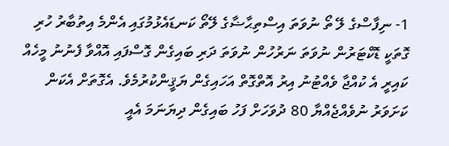1- ނިފާސްގެ ލޭ ތޯ ނުވަތަ އިސްތިޙާޟާގެ ލޭތޯ ކަނޑައެޅުމުގައި އެންމެ އިތުބާރު ހުރި ގޮތަކީ ޑޮކްޓަރުން ނުވަތަ ނަރުހުން ނުވަތަ ދަރި ބައިގެން ގޮސްފައި އޮއްވާ ފެނުނު މީހެއް ކައިރީ އެ ކުއްޖާ ވެއްޓުނު އިރު އޮތްގޮތް އަހައިގެން ޔަޤީންކުރުމެވެ. އެގޮތަށް އެކަން ކަށަވަރު ނުވެއްޖެއްޔާ 80 ދުވަހަށް ފަހު ބައިގެން ދިޔަނަމަ އެއީ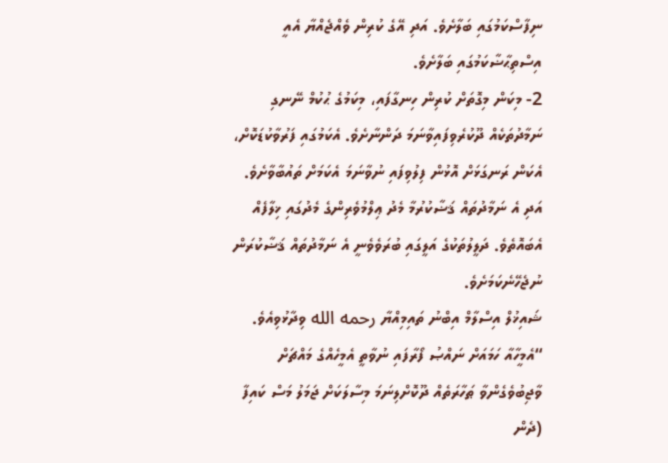ނިފާސްކަމުގައި ބަލާށެވެ. އަދި އޭގެ ކުރިން ވެއްޖެއްޔާ އެއީ އިސްތިޙާޟާކަމުގައި ބަލާށެވެ.
2- މިކަން މިގޮތަށް ކުރިން ހިނގާފައި، މިކަމުގެ ޙުކުމް ނޭނގި ނަމާދުތަކެއް ދޫކުރެވިފައިވާނަމަ ދަންނާށެވެ. އެކަމުގައި ފަރުވާކުޑަކޮށް، އެކަން ރަނގަޅަށް އޮޅުން ފިލުވިފައި ނުވާނަމަ އެކަމަށް ތައުބާވާށެވެ. އަދި އެ ނަމާދުތައް ޤަޟާކުރުމާ މެދު ޢިލްމުވެރިންގެ މެދުގައި ޚިލާފެއް އެބައޮތެވެ. ދަލީލުތަކުގެ އަލީގައި ބުރަވެވެނީ އެ ނަމާދުތައް ޤަޟާކުރަން ނުޖެހޭނެކަމަށެވެ.
ޝައިޚުލް އިސްލާމް އިބްނު ތައިމިއްޔާ رحمه الله ވިދާޅުވިއެވެ.
“އެމީހާއާ ހަމައަށް ނައްޞު ފޯރާފައި ނުވާތީ އެމީހެއްގެ މައްޗަށް ވާޖިބުވެގެންވާ ޠަހާރަތެއް ދޫކޮށްލިނަމަ މިސާލަކަށް ޖަމަލު މަސް ކައިފާ (ދެން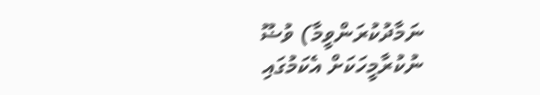ނަމާދުކުރަންވީމާ) ވުޟޫ ނުކުރާމީހަކަށް އެކަމުގައި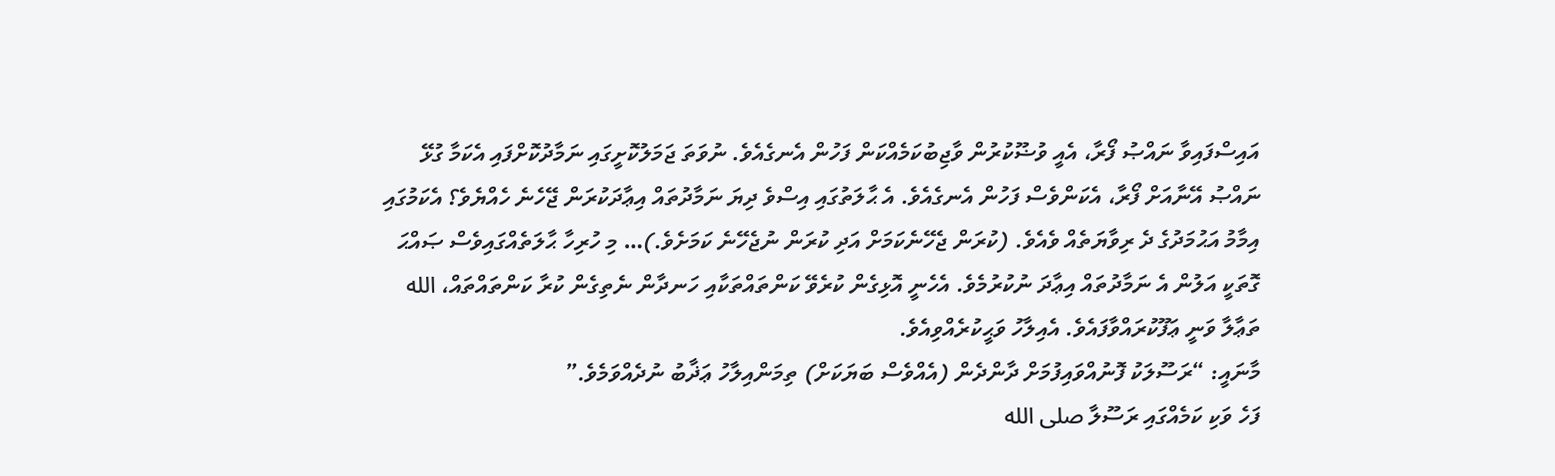އައިސްފައިވާ ނައްޞު ފޯރާ، އެއީ ވުޟޫކުރުން ވާޖިބުކަމެއްކަން ފަހުން އެނގެއެވެ. ނުވަތަ ޖަމަލުކޮށީގައި ނަމާދުކޮށްފައި އެކަމާ ގުޅޭ ނައްޞު އޭނާއަށް ފޯރާ، އެކަންވެސް ފަހުން އެނގެއެވެ. އެ ޙާލަތުގައި އިސްވެ ދިޔަ ނަމާދުތައް އިޢާދަކުރަން ޖޭހެނެ ހެއްޔެވެ؟ އެކަމުގައި އިމާމު އަޙުމަދުގެ ދެ ރިވާޔަތެއް ވެއެވެ. (ކުރަން ޖެހޭނެކަމަށް އަދި ކުރަން ނުޖެހޭނެ ކަމަށެވެ.)… މި ހުރިހާ ޙާލަތެއްގައިވެސް ޞައްޙަ ގޮތަކީ އަލުން އެ ނަމާދުތައް އިޢާދަ ނުކުރުމެވެ. އެހެނީ އޮޅިގެން ކުރެވޭ ކަންތައްތަކާއި ހަނދާން ނެތިގެން ކުރާ ކަންތައްތައް، الله ތަޢާލާ ވަނީ ޢަފޫކުރައްވާފައެވެ. އެއިލާހު ވަޙީކުރެއްވިއެވެ.
މާނައީ: “ރަސޫލަކު ފޮނުއްވައިފުމަށް ދާންދެން (އެއްވެސް ބަޔަކަށް) ތިމަންއިލާހު ޢަޛާބު ނުދެއްވަމެވެ.”
ފަހެ ވަކި ކަމެއްގައި ރަސޫލާ صلى الله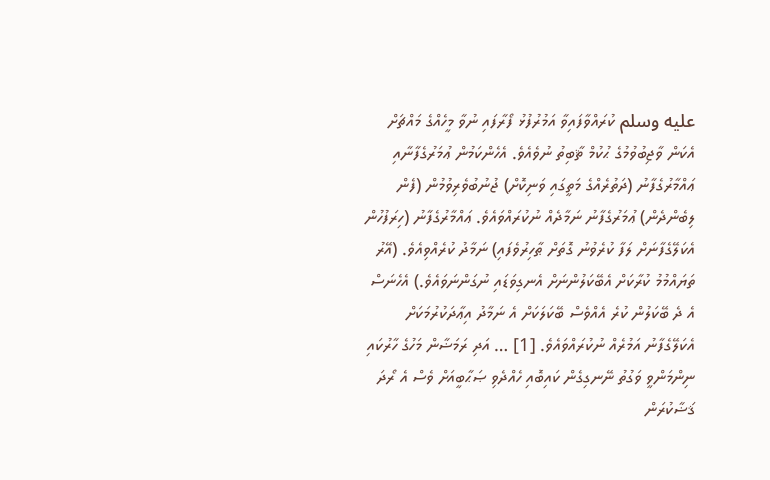عليه وسلم ކުރައްވާފައިވާ އަމުރުފުޅު ފޯރާފައި ނުވާ މީހެއްގެ މައްޗަށް އެކަން ވާޖިބުވުމުގެ ޙުކުމް ޘާބިތު ނުވެއެވެ. އެހެންކަމުން ޢުމަރުގެފާނާއި ޢައްމާރުގެފާނު (ދަތުރެއްގެ މަތީގައި ވަނިކޮށް) ޖުނުބުވެރިވުމުން (ފެން ލިބެންދެން) ޢުމަރުގެފާނު ނަމާދެއް ނުކުރައްވައެވެ. ޢައްމާރުގެފާނު (ހިރަފުހުން އެކަލޭގެފާނަށް ލަފާ ކުރެވުނު ގޮތަށް ޠާހިރުވެފައި) ނަމާދު ކުރެއްވިއެވެ. (އޭރު ތަޔައްމުމު ކުރާކަށް އެބޭކަލުންނަށް އެނގިވަޑައި ނުގަންނަވައެވެ.) އެހެނަސް އެ ދެ ބޭކަލުން ކުރެ އެއްވެސް ބޭކަލަކަށް އެ ނަމާދު އިޢާދަކުރުމަކަށް އެކަލޭގެފާނު އަމުރެއް ނުކުރައްވައެވެ. [1] … އަދި ރަމަޟާން މަހުގެ ހާރުކައި ނިންމަންވީ ވަގުތު ނޭނގިގެން ކައިބޮއި ހެއްދެވި ޞަޙާބީއަށް ވެސް އެ ރޯދަ ޤަޟާކުރަން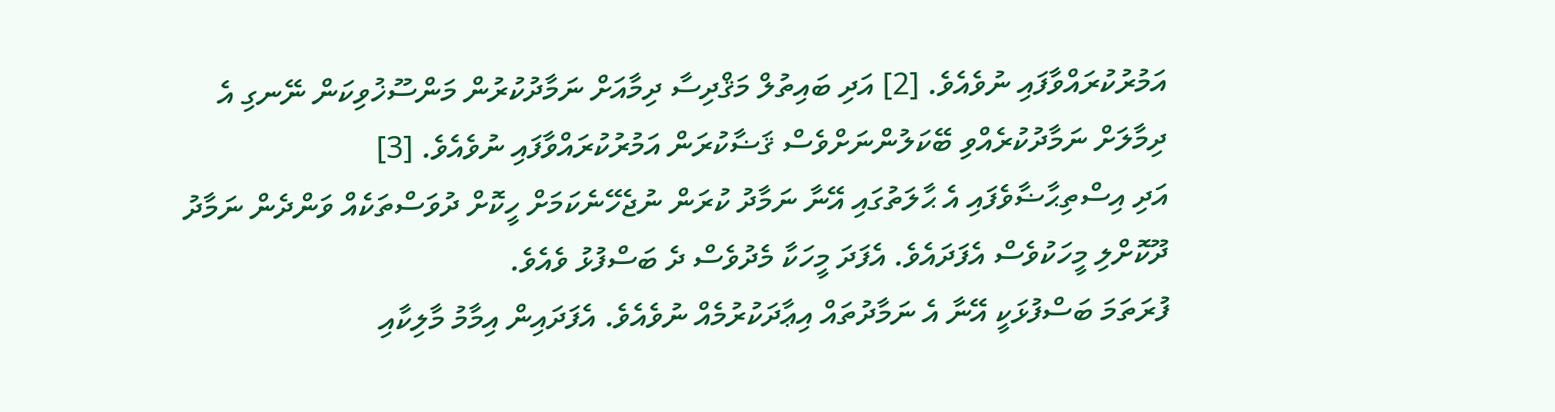އަމުރުކުރައްވާފައި ނުވެއެވެ. [2] އަދި ބައިތުލް މަޤްދިސާ ދިމާއަށް ނަމާދުކުރުން މަންސޫޚުވިކަން ނޭނގި އެ ދިމާލަށް ނަމާދުކުރެއްވި ބޭކަލުންނަށްވެސް ޤަޟާކުރަން އަމުރުކުރައްވާފައި ނުވެއެވެ. [3]
އަދި އިސްތިޙާޟާވެފައި އެ ޙާލަތުގައި އޭނާ ނަމާދު ކުރަން ނުޖެހޭނެކަމަށް ހީކޮށް ދުވަސްތަކެއް ވަންދެން ނަމާދު ދޫކޮށްލި މީހަކުވެސް އެފަދައެވެ. އެފަދަ މީހަކާ މެދުވެސް ދެ ބަސްފުޅު ވެއެވެ.
ފުރަތަމަ ބަސްފުޅަކީ އޭނާ އެ ނަމާދުތައް އިޢާދަކުރުމެއް ނުވެއެވެ. އެފަދައިން އިމާމު މާލިކާއި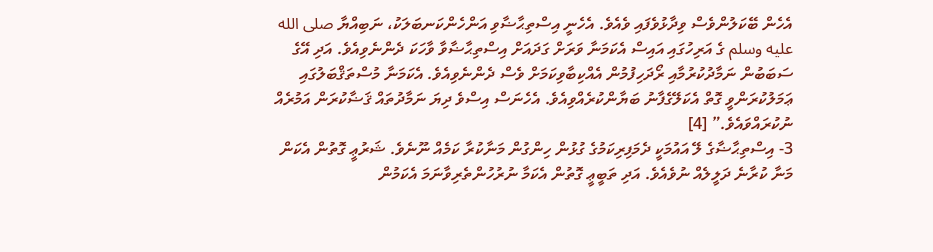އެހެން ބޭކަލުންވެސް ވިދާޅުވެފައި ވެއެވެ. އެހެނީ އިސްތިޙާޟާވި އަންހެންކަނބަލަކު، ނަބިއްޔާ صلى الله عليه وسلم ގެ އަރިހުގައި އައިސް އެކަމަނާ ވަރަށް ގަދައަށް އިސްތިޙާޟާވާ ވާހަކަ ދެންނެވިއެވެ. އަދި އޭގެ ސަބަބުން ނަމާދުކުރުމާއި ރޯދަހިފުމުން އެއްކިބާވިކަމަށް ވެސް ދެންނެވިއެވެ. އެކަމަނާ މުސްތަޤްބަލުގައި ޢަމަލުކުރަންވީ ގޮތް އެކަލޭގެފާނު ބަޔާންކުރެއްވިއެވެ. އެހެނަސް އިސްވެ ދިޔަ ނަމާދުތައް ޤަޟާކުރަން އަމުރެއް ނުކުރައްވައެވެ.” [4]
3- އިސްތިޙާޟާގެ ލޭ އައުމަކީ ދެމަފިރިކަމުގެ ގުޅުން ހިންގުން މަނާކުރާ ކަމެއް ނޫނެވެ. ޝަރުޢީ ގޮތުން އެކަން މަނާ ކުރާނެ ދަލީލެއް ނުވެއެވެ. އަދި ތަބީޢީ ގޮތުން އެކަމާ ނުރުހުންތެރިވާނަމަ އެކަމުން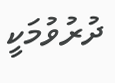ދުރުވުމަކީ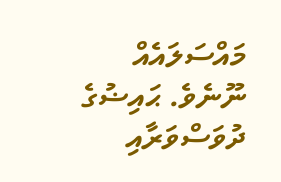މައްސަލައެއް ނޫނެވެ. ޙައިޟުގެ ދުވަސްވަރާއި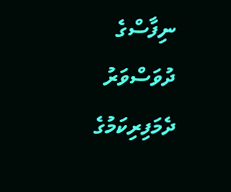ނިފާސްގެ ދުވަސްވަރު ދެމަފިރިކަމުގެ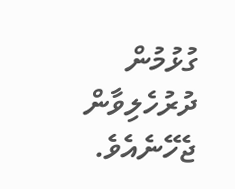ގުޅުމުން ދުރުހެލިވާން ޖެހޭނެއެވެ.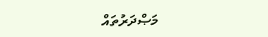މަޞްދަރުތައް